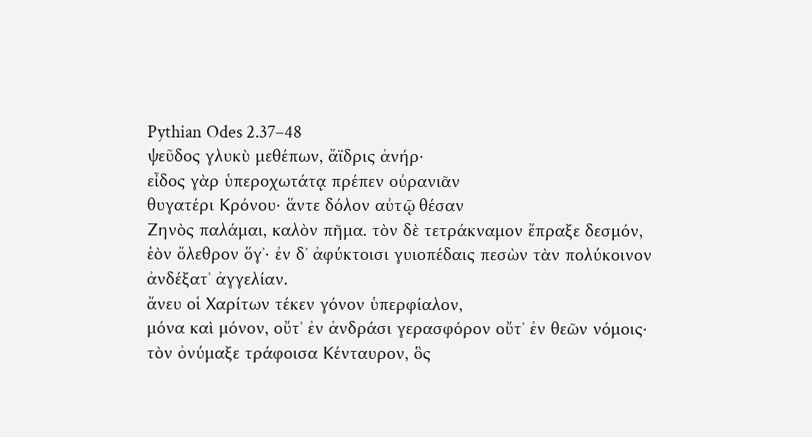Pythian Odes 2.37–48
ψεῦδος γλυκὺ μεθέπων, ἄϊδρις ἀνήρ·
εἶδος γὰρ ὑπεροχωτάτᾳ πρέπεν οὐρανιᾶν
θυγατέρι Κρόνου· ἅντε δόλον αὐτῷ θέσαν
Ζηνὸς παλάμαι, καλὸν πῆμα. τὸν δὲ τετράκναμον ἔπραξε δεσμόν,
ἑὸν ὄλεθρον ὅγʼ· ἐν δʼ ἀφύκτοισι γυιοπέδαις πεσὼν τὰν πολύκοινον ἀνδέξατʼ ἀγγελίαν.
ἄνευ οἱ Χαρίτων τέκεν γόνον ὑπερφίαλον,
μόνα καὶ μόνον, οὔτʼ ἐν ἀνδράσι γερασφόρον οὔτʼ ἐν θεῶν νόμοις·
τὸν ὀνύμαξε τράφοισα Κένταυρον, ὃς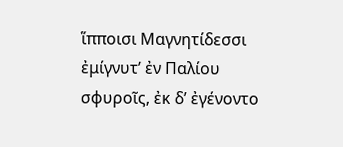ἵπποισι Μαγνητίδεσσι ἐμίγνυτʼ ἐν Παλίου
σφυροῖς, ἐκ δʼ ἐγένοντο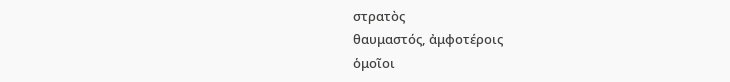στρατὸς
θαυμαστός, ἀμφοτέροις
ὁμοῖοι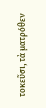τοκεῦσι, τὰ ματρόθεν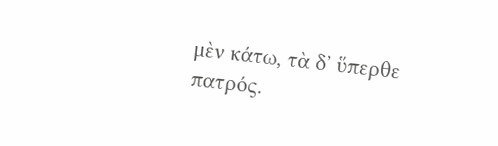μὲν κάτω, τὰ δʼ ὕπερθε πατρός.